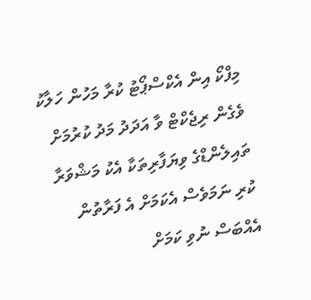މިފްކޯ އިން އެކްސްޕޯޓު ކުރާ މަހުން ހަލާކު ވެގެން ރިޖެކްޓް ވާ އަދަދު މަދު ކުރުމަށް ތައިލެންޑްގެ ވިޔަފާރިތަކާ އެކު މަޝްވަރާ ކުރި ނަމަވެސް އެކަމަށް އެ ފަރާތުން އެއްބަސް ނުވި ކަމަށް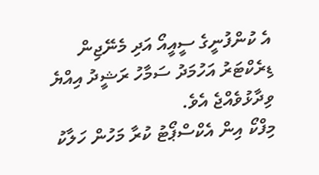އެ ކުންފުނީގެ ސީއީއޯ އަދި މެނޭޖިން ޑިރެކްޓަރު އަހުމަދު ސަމާހު ރަޝީދު އިއްޔެ ވިދާޅުވެއްޖެ އެވެ.
މިފްކޯ އިން އެކްސްޕޯޓު ކުރާ މަހުން ހަލާކު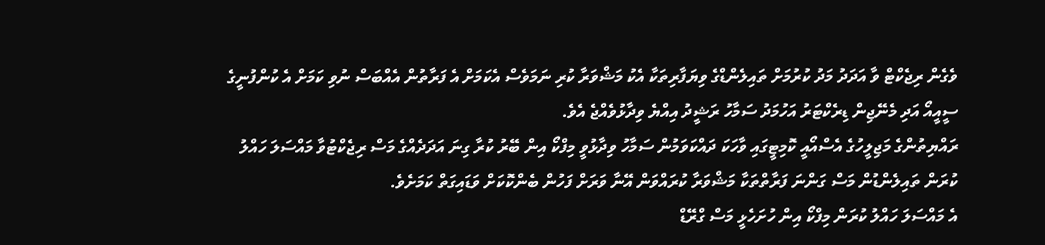ވެގެން ރިޖެކްޓް ވާ އަދަދު މަދު ކުރުމަށް ތައިލެންޑްގެ ވިޔަފާރިތަކާ އެކު މަޝްވަރާ ކުރި ނަމަވެސް އެކަމަށް އެ ފަރާތުން އެއްބަސް ނުވި ކަމަށް އެ ކުންފުނީގެ ސީއީއޯ އަދި މެނޭޖިން ޑިރެކްޓަރު އަހުމަދު ސަމާހު ރަޝީދު އިއްޔެ ވިދާޅުވެއްޖެ އެވެ.
ރައްޔިތުންގެ މަޖިލީހުގެ އެސްއޯއީ ކޮމިޓީގައި ވާހަކަ ދައްކަވަމުން ސަމާހު ވިދާޅުވީ މިފްކޯ އިން ބޭރު ކުރާ ގިނަ އަދަދެއްގެ މަސް ރިޖެކްޓުވާ މައްސަލަ ހައްލު ކުރަން ތައިލެންޑުން މަސް ގަންނަ ފަރާތްތަކާ މަޝްވަރާ ކުރައްވަން އޭނާ ވަރަށް ފަހުން ބެންކޮކަށް ވަޑައިގަތް ކަމަށެވެ.
އެ މައްސަލަ ހައްލު ކުރަން މިފްކޯ އިން ހުށަހެޅީ މަސް ގްރޭޑް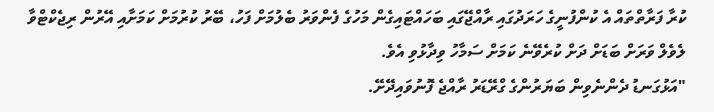ކުރާ ފަރާތްތައް އެ ކުންފުނީގެ ހަރަދުގައި ރާއްޖޭގައި ބަހައްޓައިގެން މަހުގެ ފެންވަރު ބެލުމަށް ފަހު، ބޭރު ކުރުމަށް ކަމަށާއި އޭރުން ރިޖެކްޓްވާ ލެވެލް ވަރަށް ބަޑަށް ދަށް ކުރެވޭނެ ކަމަށް ސަމާހު ވިދާޅުވި އެވެ.
"އަޅުގަނޑު ދެންނެވިން ބަޔަރުންގެ ގްރޭޑަރު ރާއްޖެ ފޮނުވައިދޭށޭ.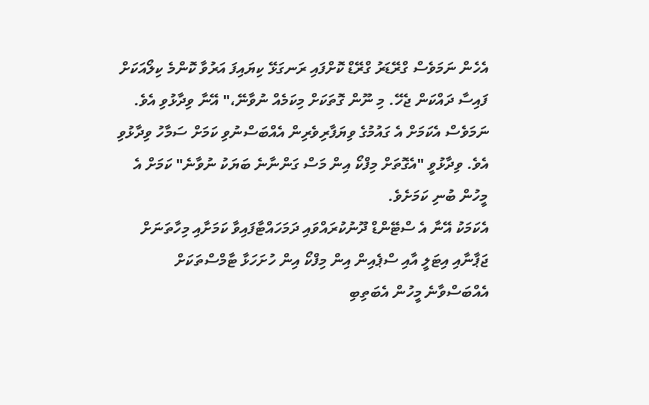އެހެން ނަމަވެސް ގްރޭޑަރު ގްރޭޑް ކޮށްފައި ރަނގަޅޭ ކިޔައިފަ އަރުވާ ކޮންމެ ކިލޯއަކަށް ފައިސާ ދައްކަން ޖެހޭ. މި ނޫން ގޮތަކަށް މިކަމެއް ނުވާނޭ،" އޭނާ ވިދާޅުވި އެވެ.
ނަމަވެސް އެކަމަށް އެ ގައުމުގެ ވިޔަފާރިވެރިން އެއްބަސްނުވި ކަމަށް ސަމާހު ވިދާޅުވި އެވެ. ވިދާޅުވީ "އެގޮތަށް މިފްކޯ އިން މަސް ގަންނާނެ ބަޔަކު ނުވާނެ" ކަމަށް އެ މީހުން ބުނި ކަމަށެވެ.
އެކަމަކު އޭނާ އެ ސްޓޭންޑް ދޫނުކުރައްވައި ދަމަހައްޓާފައިވާ ކަމަށާއި މިހާތަނަށް ޖަޕާނާއި އިޓަލީ އާއި ސްޕެއިން އިން މިފްކޯ އިން ހުށަހަޅާ ޓާމްސްތަކަށް އެއްބަސްވާނެ މީހުން އެބަތިބި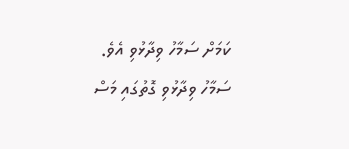ކަމަށް ސަމާހު ވިދާޅުވި އެވެ.
ސަމާހު ވިދާޅުވި ގޮތުގައި މަސް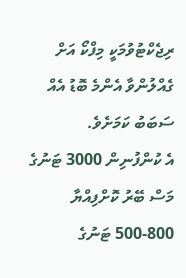ރިޖެކްޓުވުމަކީ މިފްކޯ އަށް ގެއްލުންވާ އެންމެ ބޮޑު އެއް ސަބަބު ކަމަށެވެ.
އެ ކުންފުނިން 3000 ޓަނުގެ މަސް ބޭރު ކޮށްފިއްޔާ 800-500 ޓަނުގެ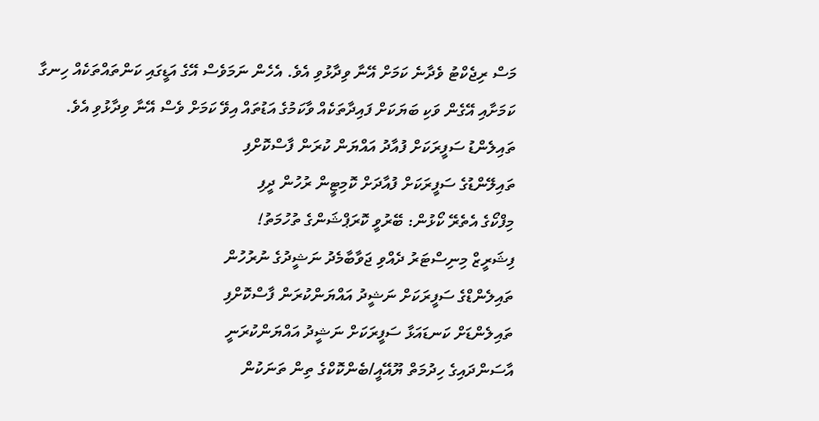މަސް ރިޖެކްޓު ވެދާނެ ކަމަށް އޭނާ ވިދާޅުވި އެވެ. އެހެން ނަމަވެސް އޭގެ އަޑީގައި ކަންތައްތަކެއް ހިނގާ ކަމަށާއި އޭގެން ވަކި ބަޔަކަށް ފައިދާތަކެއް ވާކަމުގެ އަޑުތައް އިވޭ ކަމަށް ވެސް އޭނާ ވިދާޅުވި އެވެ.
ތައިލެންޑު ސަފީރަކަށް ފުއާދު އައްޔަން ކުރަން ފާސްކޮށްފި
ތައިލޭންޑުގެ ސަފީރަކަށް ފުއާދަށް ކޮމިޓީން ރުހުން ދީފި
މިފްކޯގެ އެތެރޭ ކޯޅުން: ބޭރުވީ ކޮރަޕްޝަންގެ ތުހުމަތު!
ފިޝަރީޒް މިނިސްޓަރު ދެއްވި ޖަވާބާމެދު ނަޝީދުގެ ނުރުހުން
ތައިލެންޑްގެ ސަފީރަކަށް ނަޝީދު އައްޔަންކުރަން ފާސްކޮށްފި
ތައިލެންޑަށް ކަނޑައަޅާ ސަފީރަކަށް ނަޝީދު އައްޔަންކުރަނީ
އާސަންދައިގެ ހިދުމަތް ޔޫއޭއީ/ބެންކޮކްގެ ތިން ތަނަކުން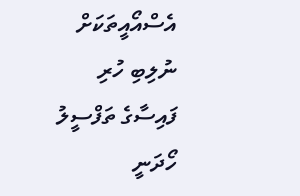އެސްއޯއީތަކަށް ނުލިބި ހުރި ފައިސާގެ ތަފްސީލު ހޯދަނީ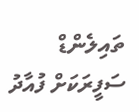ތައިލެންޑް ސަފީރަކަށް ފުއާދު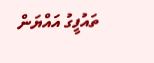ތައުފީގު އައްޔަން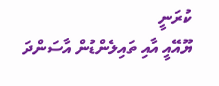ކުރަނީ
ޔޫއޭއީ އާއި ތައިލެންޑުން އާސަންދަ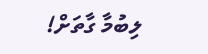ލިބުމާ ގާތަށް!